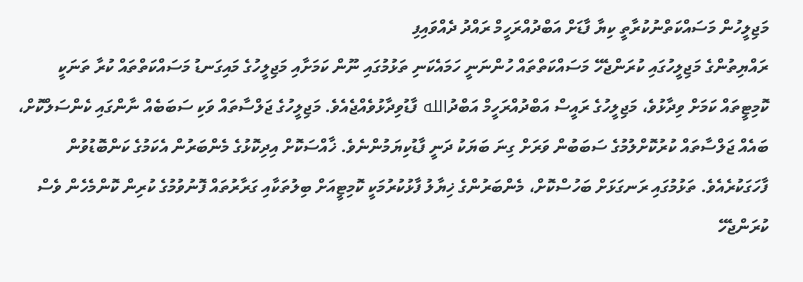މަޖިލީހުން މަސައްކަތްނުކުރާތީ ކިޔާ ފާޑަށް އަބްދުއްރަހީމް ރައްދު ދެއްވައިފި
ރައްޔިތުންގެ މަޖިލީހުގައި ކުރަންޖެހޭ މަސައްކަތްތައް ހުންނަނީ ހަމައެކަނި ތަޅުމުގައި ނޫން ކަމަށާއި މަޖިލީހުގެ މައިގަނޑު މަސައްކަތްތައް ކުރާ ތަނަކީ ކޮމިޓީތައް ކަމަށް ވިދާޅުވެ، މަޖިލީހުގެ ރައީސް އަބްދުއްރަހީމް އަބްދުالله ފާޑުވިދާޅުވެއްޖެއެވެ. މަޖިލީހުގެ ޖަލްސާތައް ވަކި ސަބަބެއް ނާންގައި ކެންސަލްކޮށް، ބައެއް ޖަލްސާތައް ކުރުކޮށްލުމުގެ ސަބަބުން ވަރަށް ގިނަ ބަޔަކު ދަނީ ފާޑުކިޔަމުންނެވެ. ޚާއްސަކޮށް އިދިކޮޅުގެ މެންބަރުން އެކަމުގެ ކަންބޮޑުވުން ފާހަގަކުރެއެވެ. ތަޅުމުގައި ރަނގަޅަށް ބަހުސްކޮށް، މެންބަރުންގެ ޚިޔާލު ފާޅުކުރުމަކީ ކޮމިޓީއަށް ބިލުތަކާއި ގަރާރުތައް ފޮނުވުމުގެ ކުރިން ކޮންމެހެން ވެސް ކުރަންޖެހޭ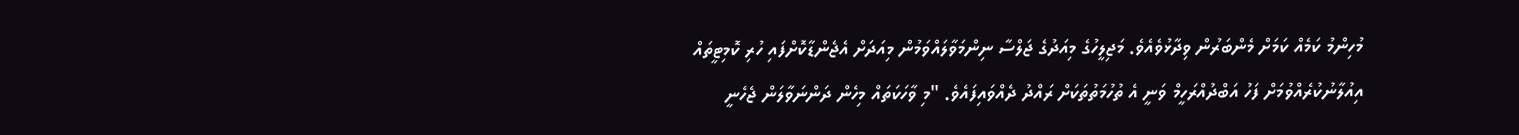މުހިންމު ކަމެއް ކަމަށް މެންބަރުން ވިދާޅުވެއެވެ. މަޖިލީހުގެ މިއަދުގެ ޖަލްސާ ނިންމަވާލައްވަމުން މިއަދަށް އެޖެންޑާކޮށްފައި ހުރި ކޮމިޓީތައް އިއުލާނުކުރެއްވުމަށް ފަހު އަބްދުއްރަހީމް ވަނީ އެ ތުހުމަތުތަކަށް ރައްދު ދެއްވައިފައެވެ. "މި ވާހަކަތައް މިހެން ދަންނަވާލަން ޖެހެނީ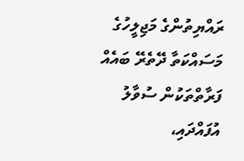ރައްޔިތުންގެ މަޖިލީހުގެ މަސައްކަތާ ދޭތެރޭ ބައެއް ފަރާތްތަކުން ސުވާލު އުފައްދައި،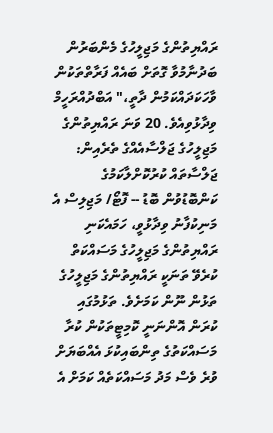ރައްޔިތުންގެ މަޖިލީހުގެ މެންބަރުން ބަދުނާމުވާ ގޮތަށް ބައެއް ފަރާތްތަކުން ވާހަކަދައްކަމުން ދާތީ،" އަބްދުއްރަހީމް ވިދާޅުވިއެވެ. 20 ވަނަ ރައްޔިތުންގެ މަޖިލީހުގެ ޖަލްސާއެއްގެ ތެރެއިން: ޖަލްސާތައް ކުރުކޮށްލާކަމުގެ ކަންބޮޑުވުން ބޮޑު -- ފޮޓޯ/ މަޖިލިސް އެ މަނިކުފާނު ވިދާޅުވީ، ހަމައެކަނި ރައްޔިތުންގެ މަޖިލީހުގެ މަސައްކަތް ކުރެވޭ ތަނަކީ ރައްޔިތުންގެ މަޖިލީހުގެ ތަޅުން ނޫން ކަމަށެވެ. ތަޅުމުގައި ކުރަން އޮންނަނީ ކޮމިޓީތަކުން ކުރާ މަސައްކަތުގެ ތިންބައިކުޅަ އެއްބަޔަށް ވުރެ ވެސް މަދު މަސައްކަތެއް ކަމަށް އެ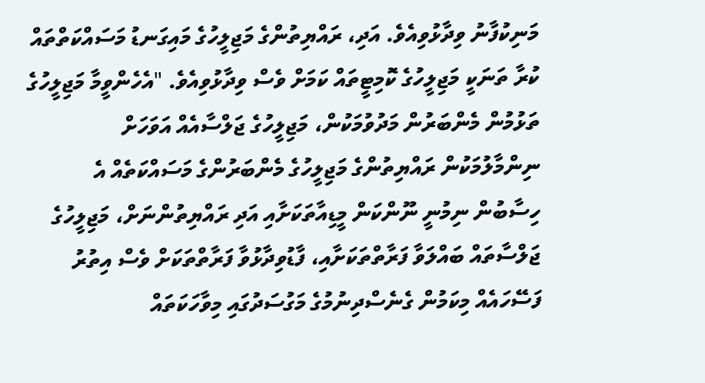މަނިކުފާނު ވިދާޅުވިއެވެ. އަދި، ރައްޔިތުންގެ މަޖިލީހުގެ މައިގަނޑު މަސައްކަތްތައް ކުރާ ތަނަކީ މަޖިލީހުގެ ކޮމިޓީތައް ކަމަށް ވެސް ވިދާޅުވިއެވެ. "އެހެންވީމާ މަޖިލީހުގެ ތަޅުމުން މެންބަރުން މަދުވުމަކުން، މަޖިލީހުގެ ޖަލްސާއެއް އަވަހަށް ނިންމާލުމަކުން ރައްޔިތުންގެ މަޖިލީހުގެ މެންބަރުންގެ މަސައްކަތެއް އެ ހިސާބުން ނިމުނީ ނޫންކަން މީޑިއާތަކަށާއި އަދި ރައްޔިތުންނަށް، މަޖިލީހުގެ ޖަލްސާތައް ބައްލަވާ ފަރާތްތަކަށާއި، ފާޑުވިދާޅުވާ ފަރާތްތަކަށް ވެސް އިތުރު ފަސޭހައެއް މިކަމުން ގެނެސްދިނުމުގެ މަގުސަދުގައި މިވާހަކަތައް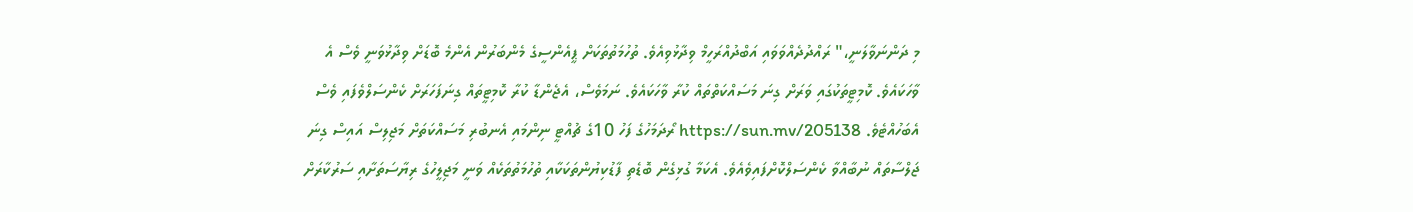މި ދަންނަވާލަނީ،" ރައްދުދެއްވަވައި އަބްދުއްރަހީމް ވިދާޅުވިއެވެ. ތުހުމަތުތަކަށް ޕީއެންސީގެ މެންބަރުން އެންމެ ބޮޑަށް ވިދާޅުވަނީ ވެސް އެ ވާހަކައެވެ. ކޮމިޓީތަކުގައި ވަރަށް ގިނަ މަސައްކަތްތައް ކުރާ ވާހަކައެވެ. ނަމަވެސް، އެޖެންޑާ ކުރާ ކޮމިޓީތައް ގިނަފަހަރަށް ކެންސަލްވެފައި ވެސް އެބަހުއްޓެވެ. https://sun.mv/205138 ރޯދަމަހުގެ ފަހު 10ގެ ޗުއްޓީ ނިންމައި އެނބުރި މަސައްކަތަށް މަޖިލިސް އައިސް ގިނަ ޖަލްސާތައް ނުބާއްވާ ކެންސަލްކޮށްފައިވެއެވެ. އެކަމާ ގުޅިގެން ބޮޑެތި ފާޑުކިޔުންތަކަކާއި ތުހުމަތުތަކެއް ވަނީ މަޖިލީހުގެ ރިޔާސަތަށާއި ސަރުކާރަށް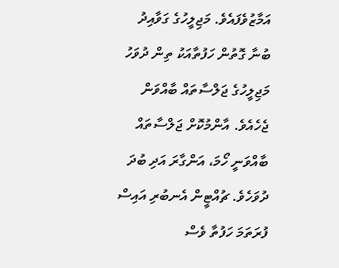އަމާޒުވެފައެވެ. މަޖިލީހުގެ ގަވާއިދު ބުނާ ގޮތުން ހަފުތާއަކު ތިން ދުވަހު މަޖިލީހުގެ ޖަލްސާތައް ބާއްވަން ޖެހެއެވެ. އާންމުކޮށް ޖަލްސާތައް ބާއްވަނީ ހޯމަ، އަންގާރަ އަދި ބުދަ ދުވަހެވެ. ޗުއްޓީން އެނބުރި އައިސް ފުރަތަމަ ހަފުތާ ވެސް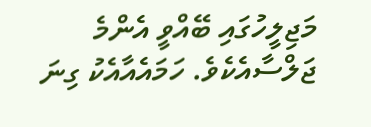މަޖިލީހުގައި ބޭއްވީ އެންމެ ޖަލްސާއެކެވެ. ހަމައެއާއެކު ގިނަ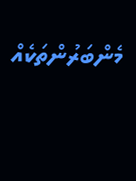މެންބަރުންތަކެއް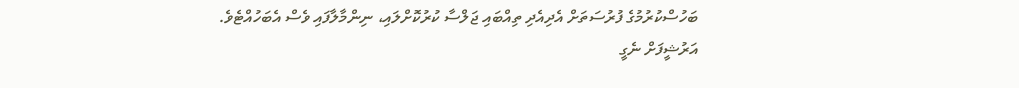ބަހުސްކުރުމުގެ ފުރުސަތަށް އެދިއެދި ތިއްބައި ޖަލްސާ ކުރުކޮށްލައި، ނިންމާލާފައި ވެސް އެބަހުއްޓެވެ.
އަރުޝީފަށް ނެގީ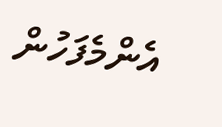އެންމެފަހުން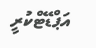އަޕްޑޭޓްކުރީ